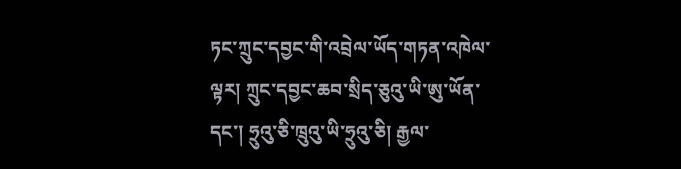ཏང་ཀྲུང་དབྱང་གི་འབྲེལ་ཡོད་གཏན་འཁེལ་ལྟར། ཀྲུང་དབྱང་ཆབ་སྲིད་ཅུའུ་ཡི་ཨུ་ཡོན་དང་། ཧྲུའུ་ཅི་ཁྲུའུ་ཡི་ཧྲུའུ་ཅི། རྒྱལ་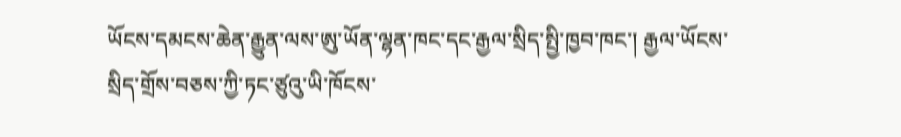ཡོངས་དམངས་ཆེན་རྒྱུན་ལས་ཨུ་ཡོན་ལྷན་ཁང་དང་རྒྱལ་སྲིད་སྤྱི་ཁྱབ་ཁང་། རྒྱལ་ཡོངས་སྲིད་གྲོས་བཅས་ཀྱི་ཏང་ཙུའུ་ཡི་ཁོངས་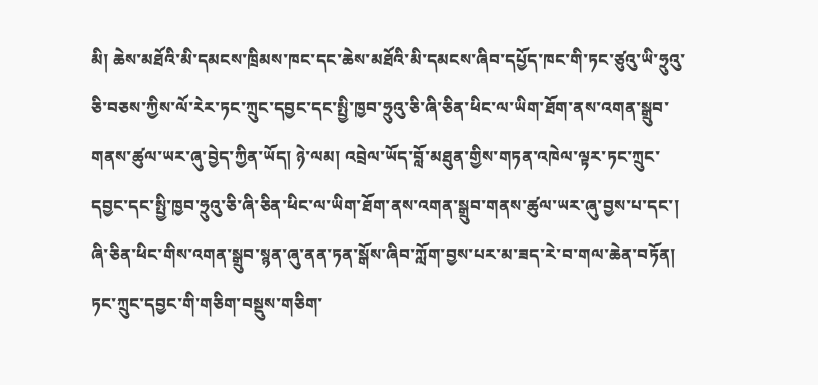མི། ཆེས་མཐོའི་མི་དམངས་ཁྲིམས་ཁང་དང་ཆེས་མཐོའི་མི་དམངས་ཞིབ་དཔྱོད་ཁང་གི་ཏང་ཙུའུ་ཡི་ཧྲུའུ་ཅི་བཅས་ཀྱིས་ལོ་རེར་ཏང་ཀྲུང་དབྱང་དང་སྤྱི་ཁྱབ་ཧྲུའུ་ཅི་ཞི་ཅིན་ཕིང་ལ་ཡིག་ཐོག་ནས་འགན་སྒྲུབ་གནས་ཚུལ་ཡར་ཞུ་བྱེད་ཀྱིན་ཡོད། ཉེ་ལམ། འབྲེལ་ཡོད་བློ་མཐུན་གྱིས་གཏན་འཁེལ་ལྟར་ཏང་ཀྲུང་དབྱང་དང་སྤྱི་ཁྱབ་ཧྲུའུ་ཅི་ཞི་ཅིན་ཕིང་ལ་ཡིག་ཐོག་ནས་འགན་སྒྲུབ་གནས་ཚུལ་ཡར་ཞུ་བྱས་པ་དང་། ཞི་ཅིན་ཕིང་གིས་འགན་སྒྲུབ་སྙན་ཞུ་ནན་ཏན་སྒོས་ཞིབ་ཀློག་བྱས་པར་མ་ཟད་རེ་བ་གལ་ཆེན་བཏོན།
ཏང་ཀྲུང་དབྱང་གི་གཅིག་བསྡུས་གཅིག་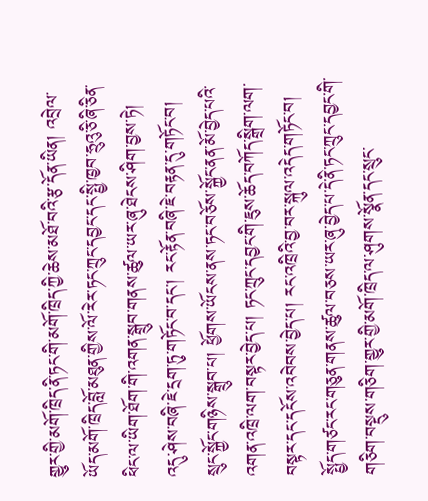གྱུར་གྱི་མགོ་ཁྲིད་ནི་ཏང་གི་མགོ་ཁྲིད་ཀྱི་ཆེས་མཐོ་བའི་རྩ་དོན་ཡིན། འབྲེལ་ཡོད་མགོ་ཁྲིད་བློ་མཐུན་གྱིས་ལོ་རེར་ཏང་ཀྲུང་དབྱང་དང་སྤྱི་ཁྱབ་ཧྲུའུ་ཅི་ཞི་ཅིན་ཕིང་ལ་ཡིག་ཐོག་གི་འགན་སྒྲུབ་གནས་ཚུལ་ཡར་ཞུ་ཐེངས་ཤིག་བྱས་ཏེ། འདུ་ཤེས་བཞི་ཇེ་དྲག་ཏུ་གཏོང་བ་དང་། རང་རྟོན་བཞི་ཇེ་བརྟན་དུ་གཏོང་བ། སྲུང་སྐྱོང་གཉིས་སྒྲུབ་པ། ཕྱོགས་ཡོངས་ནས་ཏང་བཅོས་སྐྱོང་ནན་མོ་བྱེད་པའི་འགན་འཁྲི་ལག་བསྟར་བྱེད་པ། ཏང་ཀྲུང་དབྱང་གི་ཇུས་ཆོད་བཀོད་སྒྲིག་ལག་བསྟར་དང་དངོས་འབེབས་བྱེད་པ། རང་འཁྲིའི་བྱ་བར་སྐུལ་འདེད་གཏོང་བ། སྤྱོད་གཙང་རང་གཅུན་གནས་ཚུལ་བཅས་ཡར་ཞུ་བྱེད་པ་དེ་ནི་ཏང་ཀྲུང་དབྱང་གི་གཅིག་བསྡུས་གཅིག་གྱུར་གྱི་མགོ་ཁྲིད་ལ་ཤུགས་སྣོན་དང་སྲུང་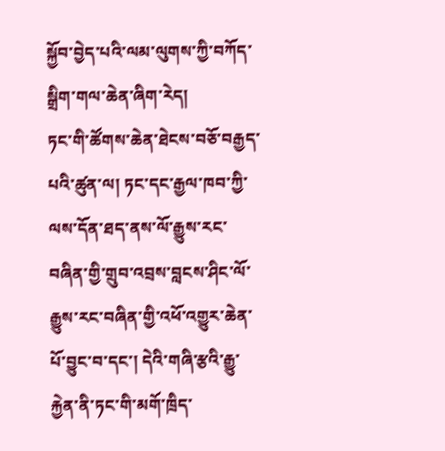སྐྱོབ་བྱེད་པའི་ལམ་ལུགས་ཀྱི་བཀོད་སྒྲིག་གལ་ཆེན་ཞིག་རེད།
ཏང་གི་ཚོགས་ཆེན་ཐེངས་བཅོ་བརྒྱད་པའི་ཚུན་ལ། ཏང་དང་རྒྱལ་ཁབ་ཀྱི་ལས་དོན་ཐད་ནས་ལོ་རྒྱུས་རང་བཞིན་གྱི་གྲུབ་འབྲས་བླངས་ཤིང་ལོ་རྒྱུས་རང་བཞིན་གྱི་འཕོ་འགྱུར་ཆེན་པོ་བྱུང་བ་དང་། དེའི་གཞི་རྩའི་རྒྱུ་རྐྱེན་ནི་ཏང་གི་མགོ་ཁྲིད་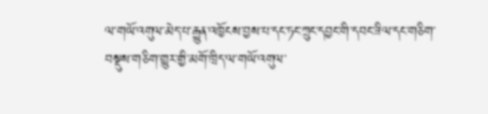ལ་གཡོ་འགུལ་མེད་པ་རྒྱུན་འཁྱོངས་བྱས་པ་དང་ཏང་ཀྲུང་དབྱང་གི་དབང་ཟིལ་དང་གཅིག་བསྡུས་གཅིག་གྱུར་གྱི་མགོ་ཁྲིད་ལ་གཡོ་འགུལ་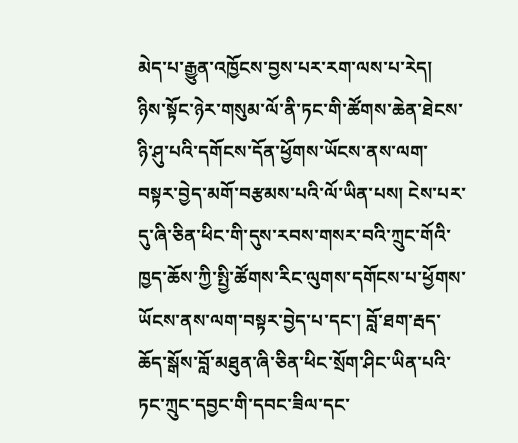མེད་པ་རྒྱུན་འཁྱོངས་བྱས་པར་རག་ལས་པ་རེད། ཉིས་སྟོང་ཉེར་གསུམ་ལོ་ནི་ཏང་གི་ཚོགས་ཆེན་ཐེངས་ཉི་ཤུ་པའི་དགོངས་དོན་ཕྱོགས་ཡོངས་ནས་ལག་བསྟར་བྱེད་མགོ་བརྩམས་པའི་ལོ་ཡིན་པས། ངེས་པར་དུ་ཞི་ཅིན་ཕིང་གི་དུས་རབས་གསར་བའི་ཀྲུང་གོའི་ཁྱད་ཆོས་ཀྱི་སྤྱི་ཚོགས་རིང་ལུགས་དགོངས་པ་ཕྱོགས་ཡོངས་ནས་ལག་བསྟར་བྱེད་པ་དང་། བློ་ཐག་རྦད་ཆོད་སྒོས་བློ་མཐུན་ཞི་ཅིན་ཕིང་སྲོག་ཤིང་ཡིན་པའི་ཏང་ཀྲུང་དབྱང་གི་དབང་ཟིལ་དང་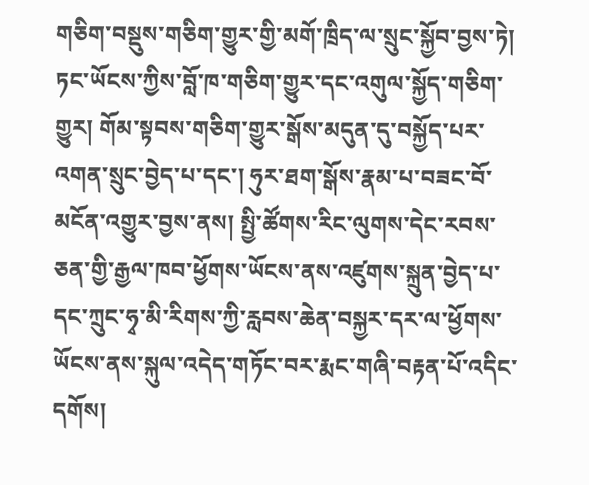གཅིག་བསྡུས་གཅིག་གྱུར་གྱི་མགོ་ཁྲིད་ལ་སྲུང་སྐྱོབ་བྱས་ཏེ། ཏང་ཡོངས་ཀྱིས་བློ་ཁ་གཅིག་གྱུར་དང་འགུལ་སྐྱོད་གཅིག་གྱུར། གོམ་སྟབས་གཅིག་གྱུར་སྒོས་མདུན་དུ་བསྐྱོད་པར་འགན་སྲུང་བྱེད་པ་དང་། ཧུར་ཐག་སྒོས་རྣམ་པ་བཟང་བོ་མངོན་འགྱུར་བྱས་ནས། སྤྱི་ཚོགས་རིང་ལུགས་དེང་རབས་ཅན་གྱི་རྒྱལ་ཁབ་ཕྱོགས་ཡོངས་ནས་འཛུགས་སྐྲུན་བྱེད་པ་དང་ཀྲུང་ཧྭ་མི་རིགས་ཀྱི་རླབས་ཆེན་བསྐྱར་དར་ལ་ཕྱོགས་ཡོངས་ནས་སྐུལ་འདེད་གཏོང་བར་རྨང་གཞི་བརྟན་པོ་འདིང་དགོས།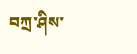བཀྲ་ཤིས་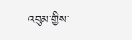འབུམ་གྱིས་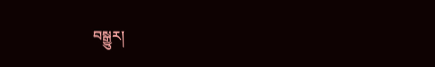བསྒྱུར།